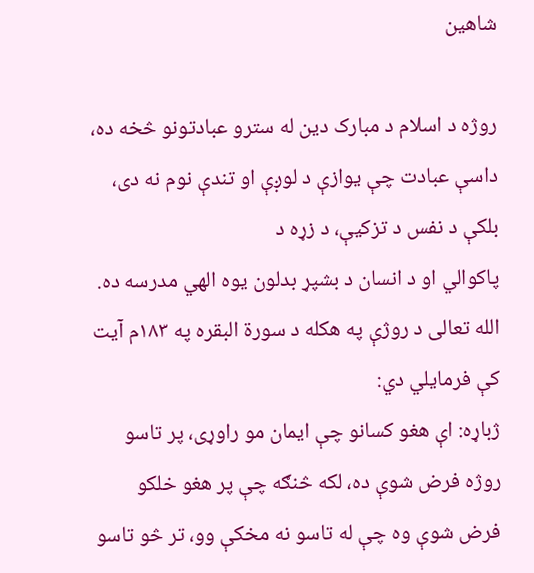شاهین

روژه د اسلام د مبارک دین له سترو عبادتونو څخه ده، داسې عبادت چې یوازې د لوږې او تندې نوم نه دی، بلکې د نفس د تزکیې، د زړه د
پاکوالي او د انسان د بشپړ بدلون یوه الهي مدرسه ده. الله تعالی د روژې په هکله د سورة البقره په ۱۸۳م آیت کې فرمایلي دي:
ژباړه: اې هغو کسانو چې ایمان مو راوړی، پر تاسو روژه فرض شوې ده، لکه څنګه چې پر هغو خلکو فرض شوې وه چې له تاسو نه مخکې وو، تر څو تاسو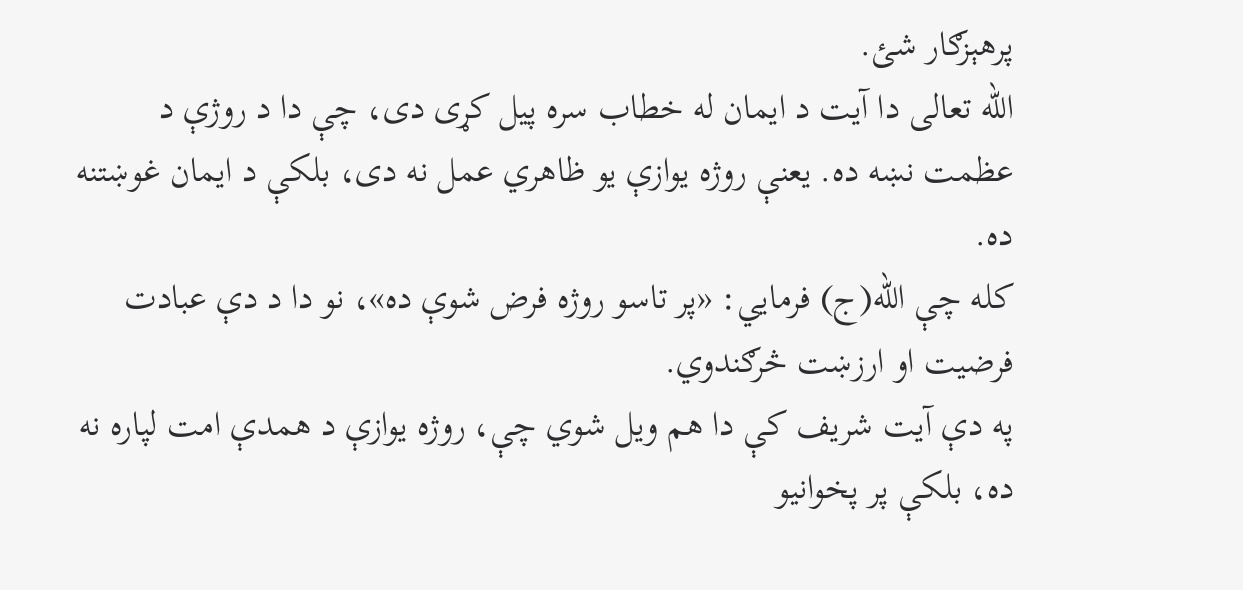پرهېزګار شئ.
الله تعالی دا آيت د ایمان له خطاب سره پیل کړی دی، چې دا د روژې د عظمت نښه ده. یعنې روژه یوازې یو ظاهري عمل نه دی، بلکې د ایمان غوښتنه ده.
کله چې الله(ج) فرمایي: «پر تاسو روژه فرض شوې ده»، نو دا د دې عبادت فرضیت او ارزښت څرګندوي.
په دې آيت شریف کې دا هم ویل شوي چې، روژه یوازې د همدې امت لپاره نه ده، بلکې پر پخوانیو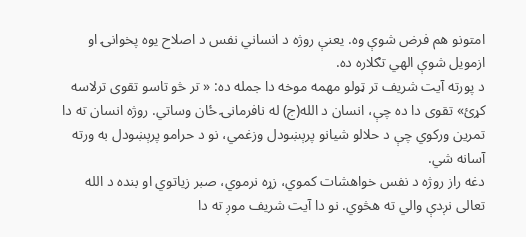امتونو هم فرض شوې وه. یعنې روژه د انساني نفس د اصلاح یوه پخوانۍ او ازمویل شوې الهي تګلاره ده.
د پورته آيت شریف تر ټولو مهمه موخه دا جمله ده: « تر څو تاسو تقوی ترلاسه کړئ» تقوی دا ده چې، انسان د الله(ج) له نافرمانۍ ځان وساتي. روژه انسان ته دا تمرین ورکوي چې د حلالو شیانو پرېښودل وزغمي، نو د حرامو پرېښودل به ورته آسانه شي.
دغه راز روژه د نفس خواهشات کموي، زړه نرموي، صبر زیاتوي او بنده د الله تعالی نږدې والي ته هڅوي. نو دا آيت شریف موږ ته دا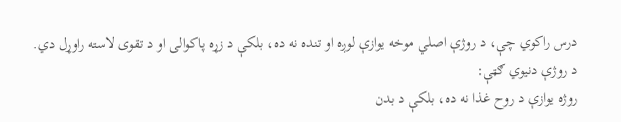درس راکوي چې، د روژې اصلي موخه یوازې لوږه او تنده نه ده، بلکې د زړه پاکوالی او د تقوی لاسته راوړل دي.
د روژې دنیوي ګټې:
روژه یوازې د روح غذا نه ده، بلکې د بدن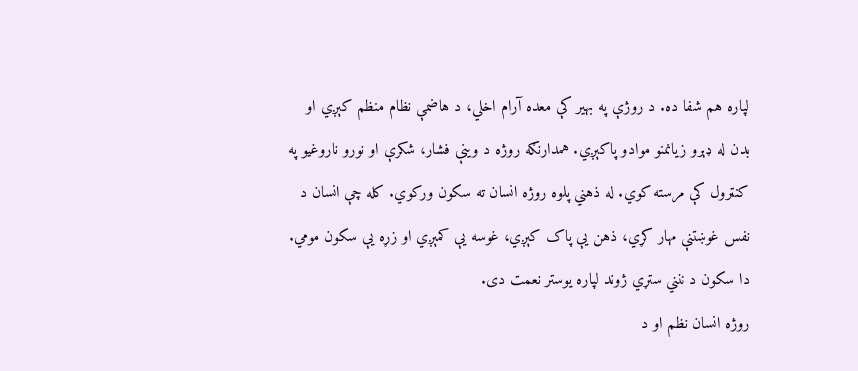لپاره هم شفا ده. د روژې په بهیر کې معده آرام اخلي، د هاضمې نظام منظم کېږي او بدن له ډېرو زیانمنو موادو پاکېږي. همدارنګه روژه د وینې فشار، شکرې او نورو ناروغیو په کنټرول کې مرسته کوي. له ذهني پلوه روژه انسان ته سکون ورکوي. کله چې انسان د نفس غوښتنې مهار کړي، ذهن یې پاک کېږي، غوسه یې کمېږي او زړه یې سکون مومي. دا سکون د ننني ستړي ژوند لپاره یوستر نعمت دی.
روژه انسان نظم او د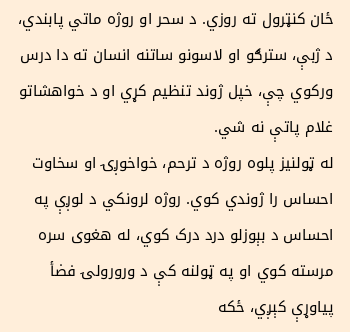ځان کنټرول ته روزي. د سحر او روژه ماتي پابندي، د ژبې، سترګو او لاسونو ساتنه انسان ته دا درس ورکوي چې، خپل ژوند تنظیم کړي او د خواهشاتو غلام پاتې نه شي.
له ټولنیز پلوه روژه د ترحم، خواخوږۍ او سخاوت احساس را ژوندي کوي. روژه لرونکي د لوږې په احساس د بېوزلو درد درک کوي، له هغوی سره مرسته کوي او په ټولنه کې د ورورولۍ فضأ پیاوړې کېږي، ځکه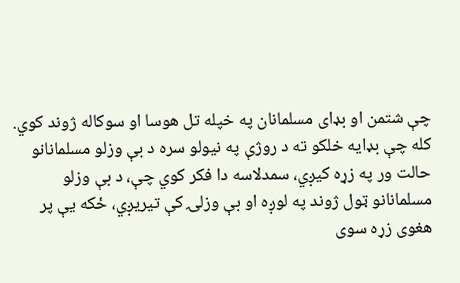چې شتمن او بډای مسلمانان په خپله تل هوسا او سوکاله ژوند کوي.
کله چې بډایه خلکو ته د روژې په نيولو سره د بې وزلو مسلمانانو حالت ور په زړه کيږي، سمدلاسه دا فکر کوي چې، د بې وزلو مسلمانانو ټول ژوند په لوږه او بې وزلۍ کې تيريږي، ځکه يې پر هغوی زړه سوی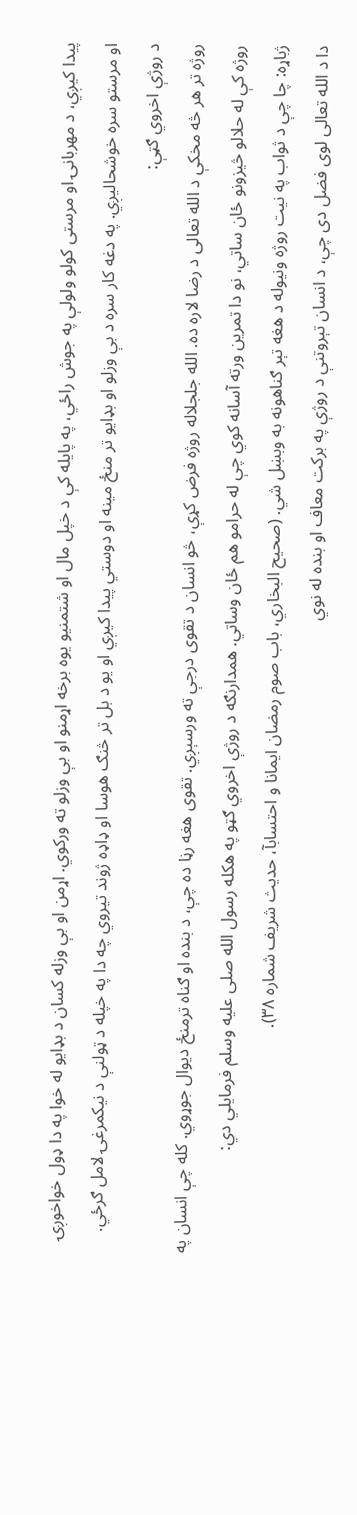پيدا کيږي، د مهربانۍ او مرستی کولو ولولې په جوش راځي، په پایله کې د خپل مال او شتمنیو یوه برخه اړمنو او بې وزلو ته ورکوي. اړمن او بې وزله کسان د بډايو له خوا په دا ډول خواخوږۍ او مرستو سره خوشحاليږي. په دغه کار سره د بې وزلو او بډايو تر منځ مينه او دوستي پيدا کيږي او يو د بل تر څنګ هوسا او ډاډه ژوند تيروي چه دا په خپله د ټولنې د نيکمرغۍ لامل ګرځي.
د روژې اخروي ګټې:
روژه تر هر څه مخکې د الله تعالی د رضا لاره ده. الله جلجلاله روژه فرض کړې، څو انسان د تقوی درجې ته ورسېږي. تقوی هغه رڼا ده چې، د بنده او ګناه ترمنځ دیوال جوړوي. کله چې انسان په روژه کې له حلالو څیزونو ځان ساتي، نو دا تمرین ورته آسانه کوي چې له حرامو هم ځان وساتي. همدارنګه د روژې اخروي ګټو په هکله رسول الله صلی علیه وسلم فرمایلي دي:
ژباړه: چا چې د ثواب په نیت روژه ونیوله د هغه تېر ګناهونه به وبښل شي. (صحیح البخاري، باب صوم رمضان ایمانا و احتسابآ، حدیث شریف شماره ۳۸).
دا د الله تعالی لوی فضل دی چې، د انسان تېروتنې د روژې په برکت معاف او بنده له نوي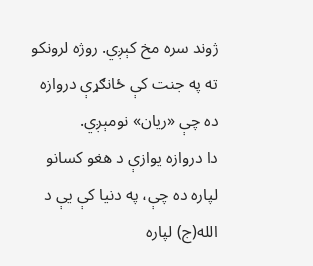ژوند سره مخ کېږي. روژه لرونکو ته په جنت کې ځانګړې دروازه ده چې «ریان» نومېږي.
دا دروازه یوازې د هغو کسانو لپاره ده چې، په دنیا کې یې د الله(ج) لپاره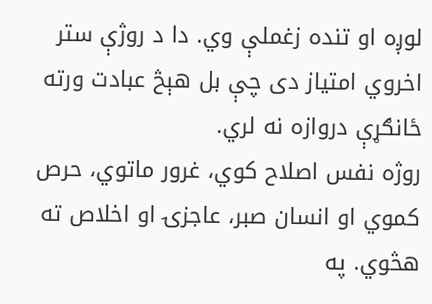لوږه او تنده زغملې وي. دا د روژې ستر اخروي امتیاز دی چې بل هېڅ عبادت ورته ځانګړې دروازه نه لري.
روژه نفس اصلاح کوي، غرور ماتوي، حرص کموي او انسان صبر، عاجزۍ او اخلاص ته هڅوي. په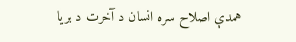همدې اصلاح سره انسان د آخرت د بریا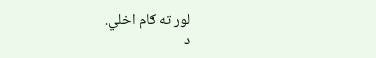لور ته ګام اخلي.
د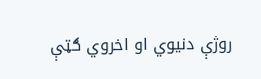روژې دنیوي او اخروي ګټې